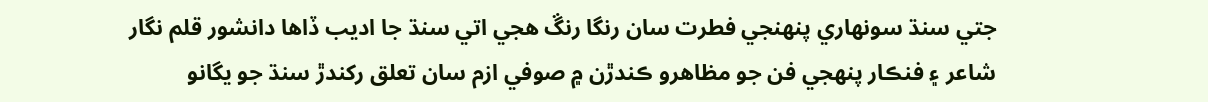جتي سنڌ سونهاري پنهنجي فطرت سان رنگا رنڱ هجي اتي سنڌ جا اديب ڏاها دانشور قلم نگار شاعر ۽ فنڪار پنهجي فن جو مظاهرو ڪندڙن ۾ صوفي ازم سان تعلق رکندڙ سنڌ جو يگانو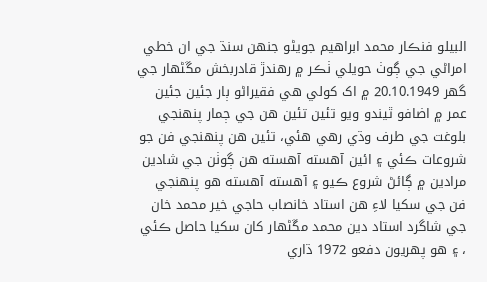البيلو فنڪار محمد ابراهيم جويڻو جنهن سنڌ جي ان خطي امراڻي جي ڳوٺ حويلي ٺڪر ۾ رهندڙ قادربخش مڱڻهار جي گهر 20.10.1949 ۾ اک کولي هي فقيراڻو ٻار جئين جئين عمر ۾ اضافو ٿيندو ويو تئين تئين هن جي ڄمار پنهنجي بلوغت جي طرف وڌي رهي هئي، تئين هن پنهنجي فن جو شروعات ڪئي ۽ ائين آهسته آهسته هن ڳوٺن جي شادين مرادين ۾ ڳائڻ شروع ڪيو ۽ آهسته آهسته هو پنهنجي فن جي سکيا لاءِ هن استاد خانصاب حاجي خير محمد خان جي شاگرد استاد دين محمد مڱڻهار کان سکيا حاصل ڪئي ، ۽ هو پهريون دفعو 1972 ڌاري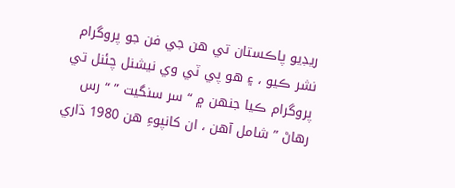ريڊيو پاڪستان تي هن جي فن جو پروگرام نشر ڪيو ، ۽ هو پي ٽي وي نيشنل چئنل تي پروگرام ڪيا جنهن ۾ “سر سنگيت ” “ رس رهاڻ ” شامل آهن ، ان کانپوءِ هن 1980 ڌاري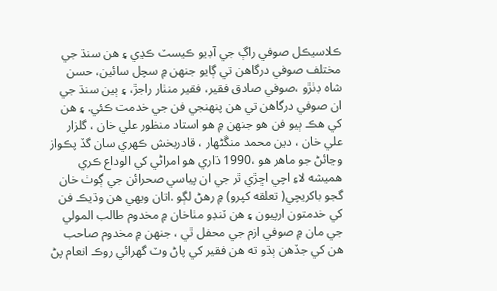ڪلاسيڪل صوفي راڳ جي آڊيو ڪيسٽ ڪڍي ۽ هن سنڌ جي مختلف صوفي درگاهن تي ڳايو جنهن ۾ سچل سائين، حسن شاه ڊٺڙو ،صوفي صادق فقير، فقير منٺار راجڙ، ۽ ٻين سنڌ جي ان صوفي درگاهن تي هن پنهنجي فن جي خدمت ڪئي. ۽ هن کي هڪ ٻيو فن هو جنهن ۾ هو استاد منظور علي خان ، گلزار علي خان ، دين محمد منڱڻهار ، قادربخش ڪهري سان گڏ پڪواز وڃائڻ جو ماهر هو ،1990 ڌاري هو امراڻي کي الوداع ڪري هميشه لاءِ اچي اڇڙي ٿر جي ان پياسي صحرائن جي ڳوٺ خان گجو باکريچي( تعلقه کپرو) ۾ رهڻ لڳو .اتان ويهي هن وڌيڪ فن کي خدمتون ارپيون ۽ هن ٽنڊو مٺاخان ۾ مخدوم طالب المولي جي مان ۾ صوفي ازم جي محفل ٿي ، جنهن ۾ مخدوم صاحب هن کي جڏهن ٻڌو ته هن فقير کي پاڻ وٽ گهرائي روڪ انعام پڻ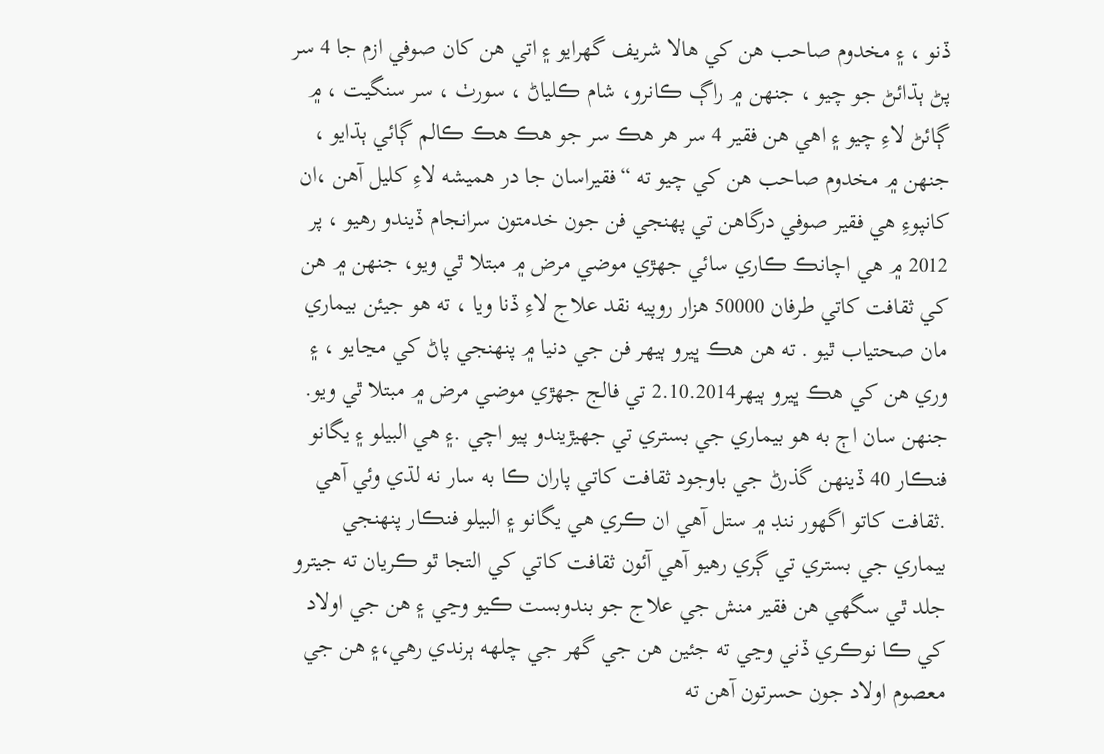ڏنو ، ۽ مخدوم صاحب هن کي هالا شريف گهرايو ۽ اتي هن کان صوفي ازم جا 4 سر پڻ ٻڌائڻ جو چيو ، جنهن ۾ راڳ ڪانرو، شام ڪلياڻ ، سورٺ ، سر سنگيت ، ۾ ڳائڻ لاءِ چيو ۽ اهي هن فقير 4 سر هر هڪ سر جو هڪ هڪ ڪالم ڳائي ٻڌايو ، جنهن ۾ مخدوم صاحب هن کي چيو ته “فقيراسان جا در هميشه لاءِ کليل آهن ،ان کانپوءِ هي فقير صوفي درگاهن تي پهنجي فن جون خدمتون سرانجام ڏيندو رهيو ، پر 2012 ۾ هي اچانڪ ڪاري سائي جهڙي موضي مرض ۾ مبتلا ٿي ويو، جنهن ۾ هن کي ثقافت کاتي طرفان 50000 هزار روپيه نقد علاج لاءِ ڏنا ويا ، ته هو جيئن بيماري مان صحتياب ٿيو . ته هن هڪ ڀيرو ٻيهر فن جي دنيا ۾ پنهنجي پاڻ کي مڃايو ، ۽ وري هن کي هڪ ڀيرو ٻيهر2.10.2014 تي فالج جهڙي موضي مرض ۾ مبتلا ٿي ويو. جنهن سان اڄ به هو بيماري جي بستري تي جهيڙيندو پيو اچي .۽ هي البيلو ۽ يگانو فنڪار 40 ڏينهن گذرڻ جي باوجود ثقافت کاتي پاران ڪا به سار نه لڌي وئي آهي .ثقافت کاتو اگهور ننڊ ۾ ستل آهي ان ڪري هي يگانو ۽ البيلو فنڪار پنهنجي بيماري جي بستري تي ڳري رهيو آهي آئون ثقافت کاتي کي التجا ٿو ڪريان ته جيترو جلد ٿي سگهي هن فقير منش جي علاج جو بندوبست ڪيو وڃي ۽ هن جي اولاد کي ڪا نوڪري ڏني وڃي ته جئين هن جي گهر جي چلهه ٻرندي رهي،۽ هن جي معصوم اولاد جون حسرتون آهن ته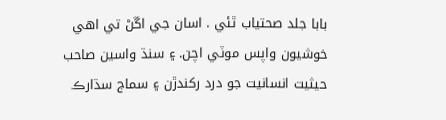بابا جلد صحتياب ٿئي . اسان جي اڱڻ تي اهي خوشيون واپس موٽي اچن. ۽ سنڌ واسين صاحب حيثيت انسانيت جو درد رکندڙن ۽ سماج سڌارڪ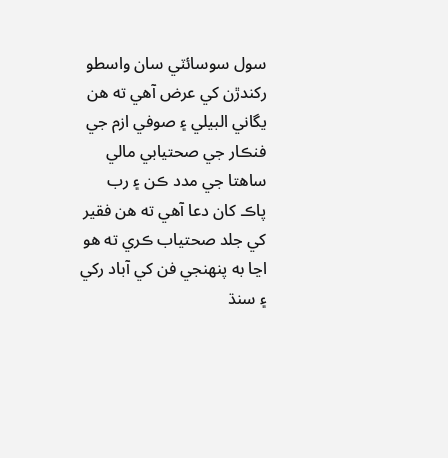سول سوسائٽي سان واسطو رکندڙن کي عرض آهي ته هن يگاني البيلي ۽ صوفي ازم جي فنڪار جي صحتيابي مالي ساهتا جي مدد ڪن ۽ رب پاڪ کان دعا آهي ته هن فقير کي جلد صحتياب ڪري ته هو اڃا به پنهنجي فن کي آباد رکي ۽ سنڌ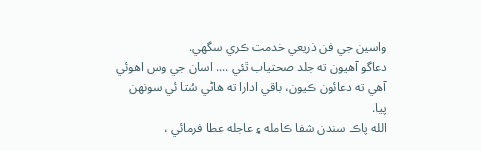واسين جي فن ذريعي خدمت ڪري سگهي.
دعاگو آهيون ته جلد صحتياب ٿئي .... اسان جي وس اهوئي آهي ته دعائون ڪيون، باقي ادارا ته هاڻي سُتا ئي سونهن پيا.
الله پاڪ سندن شفا ڪامله ۽ عاجله عطا فرمائي ،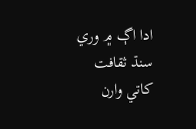ادا اڳ ۾ وري سنڌ ثقافت کاتي وارن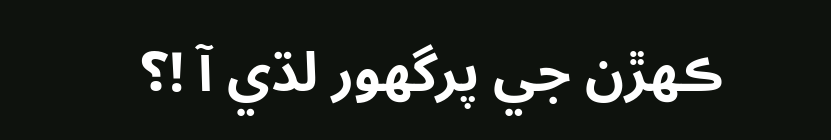ڪهڙن جي پرگهور لڌي آ !؟